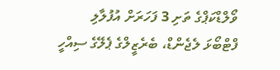ވޯލްޑްކަޕްގެ ތަށި 3 ފަހަރަށް އުފުލާލި ފްޓްބޯޅަ ލެޖެންޑް، ބެރެޒީލްގެ ޕެލޭގެ ސިއްހީ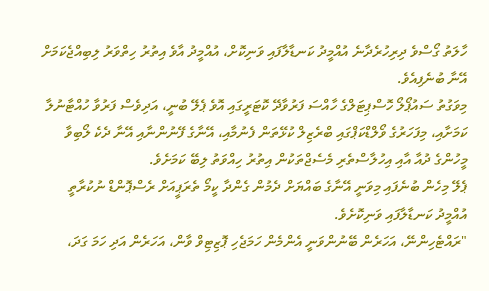ހާލަތު ގޯސްވެ ދިރިހުރެދާނެ އުއްމީދު ކަނޑާލާފައި ވަނިކޮށް، އުއްމީދު އާވެ އިތުރު ހިތްވަރު ލިބިއްޖެކަމަށް އޭނާ ބުނެފިއެވެ.
މިވަގުތު ސައުޕޯލޯ ހޮސްޕިޓަލްގެ ހާއްސަ ފަރުވާދޭ ކޮޓަރީގައި އޮވެ ޕެލޭ ބުނީ، އަދިވެސް ފަރުވާ ހުއްޓާނުލާ ކަމަށާއި، މިފަހަރުގެ ވޯލްޑްކަޕްގައި ބްރެޒިލް ކުޅޭތަން ފެނުމާއި، އޭނާގެ ފޭނުންނާއި އޭނާ ދެކެ ލޯބިވާ މީހުންގެ ދުއާ އާއި އިހުލާސްތެރި މެސެޖްތަކުން އިތުރު ހިއްވަތު ލިބޭ ކަމަށެވެ.
ޕެލޭ މިހެން ބުނެފައި މިވަނީ އޭނާގެ ބައްޔަށް ދެމުން ގެންދާ ކީމޯ ތެރަޕީއަށް ރެސްޕޮންޑް ނުކުރާތީ އުއްމީދު ކަނޑާލާފައި ވަނިކޮށެވެ.
"ރައްޓެހިންނޭ، އަހަރެން ބޭނުންވަނީ އެންމެން ހަމަޖެހި ޕޮޒިޓިވް ވާން، އަހަރެން އަދި ހަމަ ގަދަ،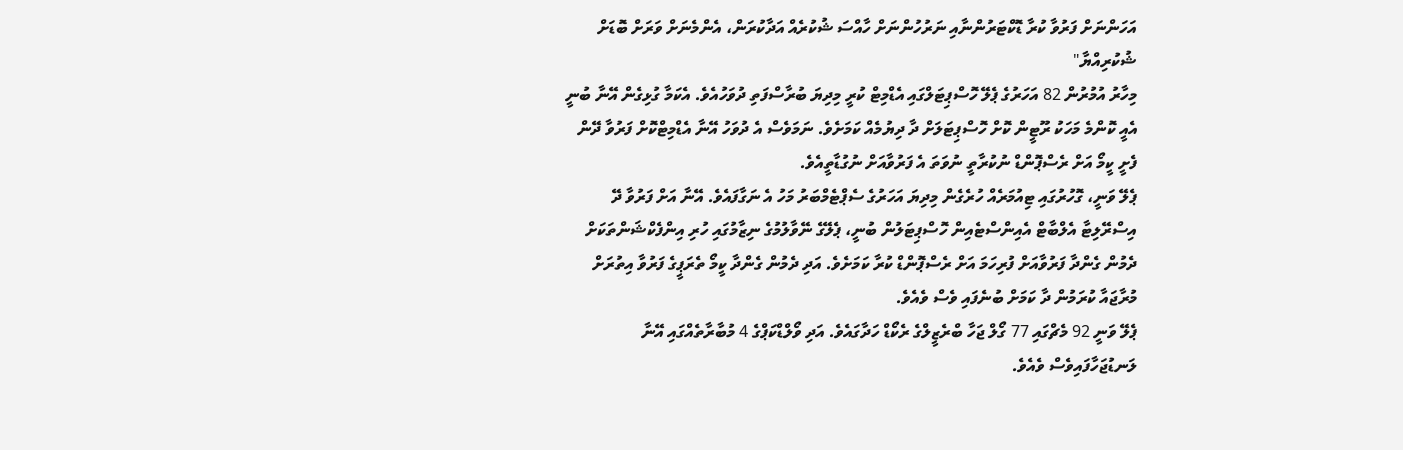އަހަންނަށް ފަރުވާ ކުރާ ޑޮކްޓަރުންނާއި ނަރުހުންނަށް ހާއްސަ ޝުކުރެއް އަދާކުރަން، އެންމެނަށް ވަރަށް ބޮޑަށް ޝުކުރިއްޔާ"
މިހާރު އުމުރުން 82 އަހަރުގެ ޕެލޭ ހޮސްޕިޓަލްގައި އެޑްމިޓް ކުރީ މިދިޔަ ބުރާސްފަތި ދުވަހުއެވެ. އެކަމާ ގުޅިގެން އޭނާ ބުނީ އެއީ ކޮންމެ މަހަކު ރޫޓީން ކޮށް ހޮސްޕިޓަލަށް ދާ ދިޔުމެއް ކަމަށެވެ. ނަމަވެސް އެ ދުވަހު އޭނާ އެޑްމިޓްކޮށް ފަރުވާ ދޭން ފެށީ ކީމޯ އަށް ރެސްޕޮންޑް ނުކުރާތީ ނުވަތަ އެ ފަރުވާއަށް ނުގުޑާތީއެވެ.
ޕެލޭ ވަނީ، ގޮހުރުގައި ޓިއުމަރެއް ހުރެގެން މިދިޔަ އަހަރުގެ ސެޕްޓެމްބަރު މަހު އެ ނަގާފައެވެ. އޭނާ އަށް ފަރުވާ ދޭ އިސްރޭލިޓާ އެލްބާޓް އެއިންސްޓެއިން ހޮސްޕިޓަލުން ބުނީ، ޕެލޭގެ ނޭވާލުމުގެ ނިޒާމުގައި ހުރި އިންފެކްޝަންތަކަށް ދެމުން ގެންދާ ފަރުވާއަށް ފުރިހަމަ އަށް ރެސްޕޮންޑް ކުރާ ކަމަށެވެ. އަދި ދެމުން ގެންދާ ކީމޯ ތެރަޕީގެ ފަރުވާ އިތުރަށް މުރާޖައާ ކުރަމުން ދާ ކަމަށް ބުނެފައި ވެސް ވެއެވެ.
ޕެލޭ ވަނީ 92 މެޗްގައި 77 ގޯލް ޖަހާ ބްރެޒީލްގެ ރެކޯޑް ހަދާގައެވެ. އަދި ވޯލްޑްކަޕްގެ 4 މުބާރާތެއްގައި އޭނާ ލަނޑުޖަހާފައިވެސް ވެއެވެ.